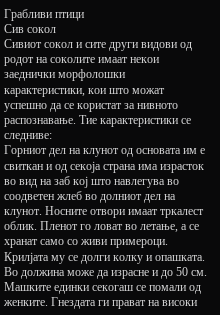Грабливи птици
Сив сокол
Сивиот сокол и сите други видови од родот на соколите имаат некои заеднички морфолошки карактеристики, кои што можат успешно да се користат за нивното распознавање. Тие карактеристики се следниве:
Горниот дел на клунот од основата им е свиткан и од секоја страна има израсток во вид на заб кој што навлегува во соодветен жлеб во долниот дел на клунот. Носните отвори имаат тркалест облик. Пленот го ловат во летање, а се хранат само со живи примероци. Крилјата му се долги колку и опашката. Во должина може да израсне и до 50 см. Машките единки секогаш се помали од женките. Гнездата ги прават на високи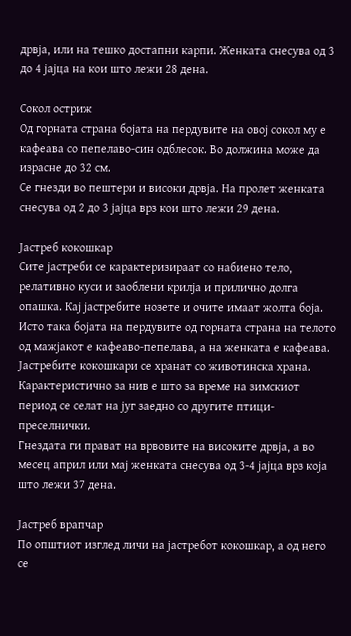дрвја, или на тешко достапни карпи. Женката снесува од 3 до 4 јајца на кои што лежи 28 дена.

Сокол остриж
Од горната страна бојата на пердувите на овој сокол му е кафеава со пепелаво-син одблесок. Во должина може да израсне до 32 см.
Се гнезди во пештери и високи дрвја. На пролет женката снесува од 2 до 3 јајца врз кои што лежи 29 дена.

Јастреб кокошкар
Сите јастреби се карактеризираат со набиено тело, релативно куси и заоблени крилја и прилично долга опашка. Кај јастребите нозете и очите имаат жолта боја. Исто така бојата на пердувите од горната страна на телото од мажјакот е кафеаво-пепелава, а на женката е кафеава.
Јастребите кокошкари се хранат со животинска храна. Карактеристично за нив е што за време на зимскиот период се селат на југ заедно со другите птици-преселнички.
Гнездата ги прават на врвовите на високите дрвја, а во месец април или мај женката снесува од 3-4 јајца врз која што лежи 37 дена.

Јастреб врапчар
По општиот изглед личи на јастребот кокошкар, а од него се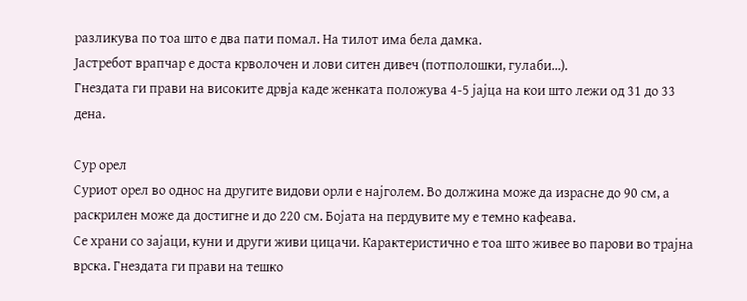разликува по тоа што е два пати помал. На тилот има бела дамка.
Јастребот врапчар е доста крволочен и лови ситен дивеч (потполошки, гулаби…).
Гнездата ги прави на високите дрвја каде женката положува 4-5 јајца на кои што лежи од 31 до 33 дена.

Сур орел
Суриот орел во однос на другите видови орли е најголем. Во должина може да израсне до 90 см, а раскрилен може да достигне и до 220 см. Бојата на пердувите му е темно кафеава.
Се храни со зајаци, куни и други живи цицачи. Карактеристично е тоа што живее во парови во трајна врска. Гнездата ги прави на тешко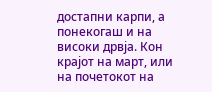достапни карпи, а понекогаш и на високи дрвја. Кон крајот на март, или на почетокот на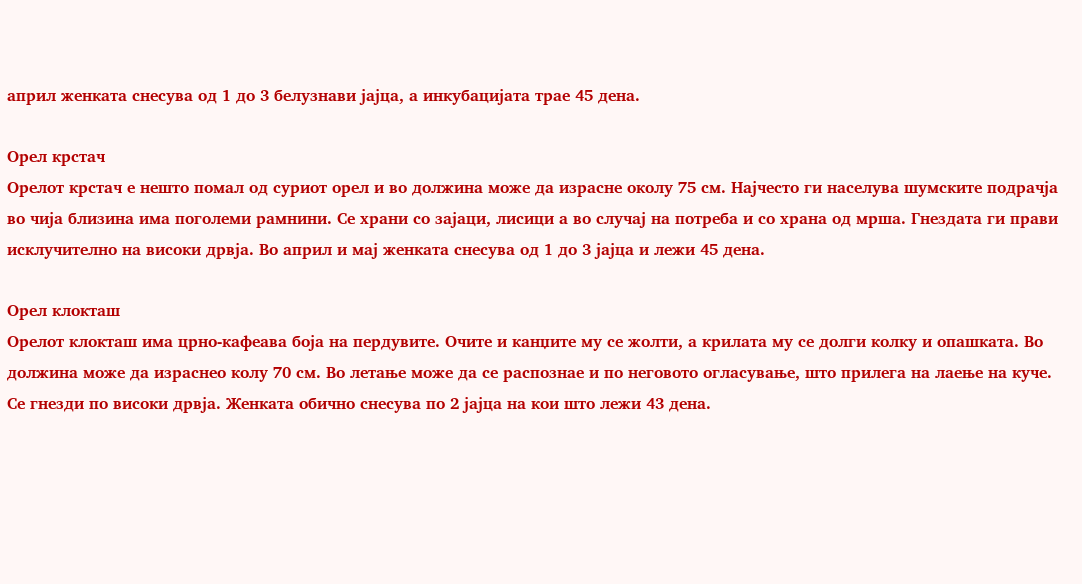април женката снесува од 1 до 3 белузнави јајца, а инкубацијата трае 45 дена.

Орел крстач
Орелот крстач е нешто помал од суриот орел и во должина може да израсне околу 75 см. Најчесто ги населува шумските подрачја во чија близина има поголеми рамнини. Се храни со зајаци, лисици а во случај на потреба и со храна од мрша. Гнездата ги прави исклучително на високи дрвја. Во април и мај женката снесува од 1 до 3 јајца и лежи 45 дена.

Орел клокташ
Орелот клокташ има црно-кафеава боја на пердувите. Очите и канџите му се жолти, а крилата му се долги колку и опашката. Во должина може да израснео колу 70 см. Во летање може да се распознае и по неговото огласување, што прилега на лаење на куче.
Се гнезди по високи дрвја. Женката обично снесува по 2 јајца на кои што лежи 43 дена.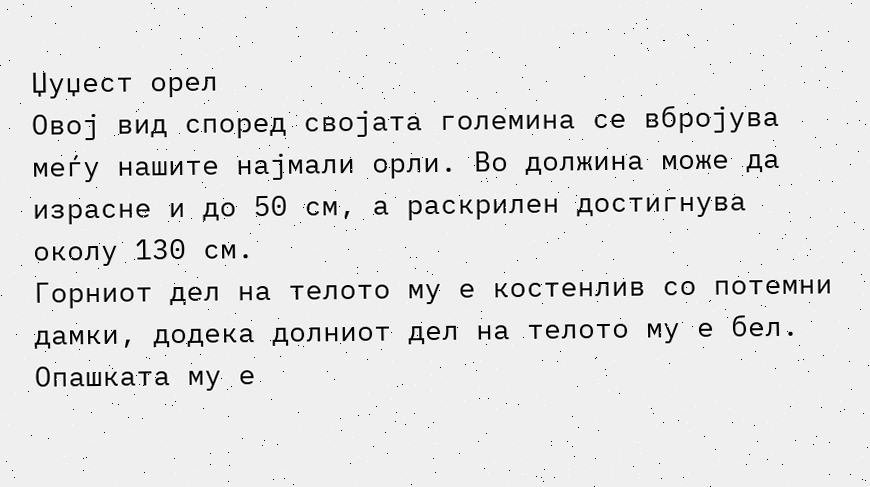Џуџест орел
Овој вид според својата големина се вбројува меѓу нашите најмали орли. Во должина може да израсне и до 50 см, а раскрилен достигнува околу 130 см.
Горниот дел на телото му е костенлив со потемни дамки, додека долниот дел на телото му е бел. Опашката му е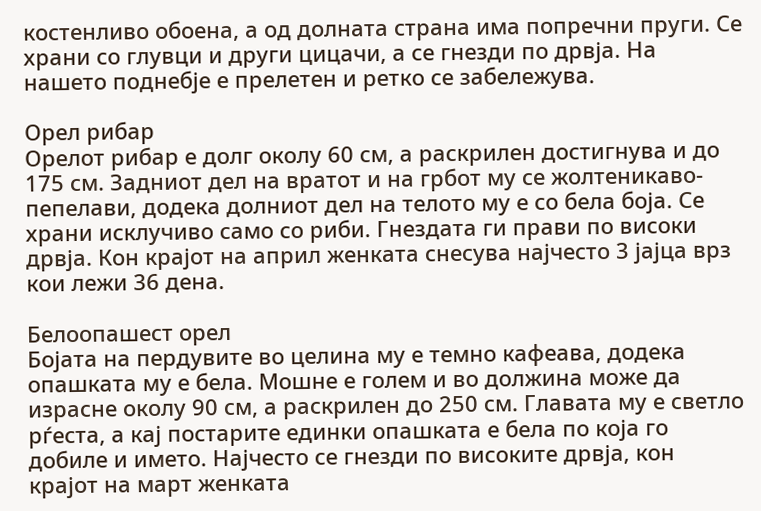костенливо обоена, а од долната страна има попречни пруги. Се храни со глувци и други цицачи, а се гнезди по дрвја. На нашето поднебје е прелетен и ретко се забележува.

Орел рибар
Орелот рибар е долг околу 60 см, а раскрилен достигнува и до 175 см. Задниот дел на вратот и на грбот му се жолтеникаво-пепелави, додека долниот дел на телото му е со бела боја. Се храни исклучиво само со риби. Гнездата ги прави по високи дрвја. Кон крајот на април женката снесува најчесто 3 јајца врз кои лежи 36 дена.

Белоопашест орел
Бојата на пердувите во целина му е темно кафеава, додека опашката му е бела. Мошне е голем и во должина може да израсне околу 90 см, а раскрилен до 250 см. Главата му е светло рѓеста, а кај постарите единки опашката е бела по која го добиле и името. Најчесто се гнезди по високите дрвја, кон крајот на март женката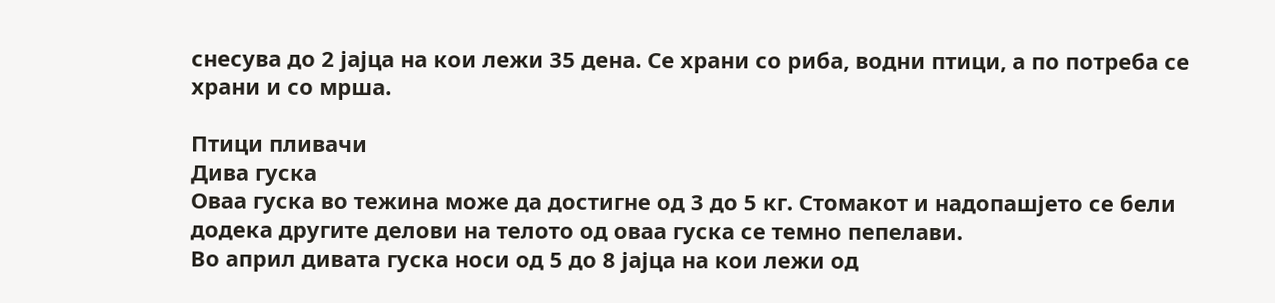снесува до 2 јајца на кои лежи 35 дена. Се храни со риба, водни птици, а по потреба се храни и со мрша.

Птици пливачи
Дива гуска
Оваа гуска во тежина може да достигне од 3 до 5 кг. Стомакот и надопашјето се бели додека другите делови на телото од оваа гуска се темно пепелави.
Во април дивата гуска носи од 5 до 8 јајца на кои лежи од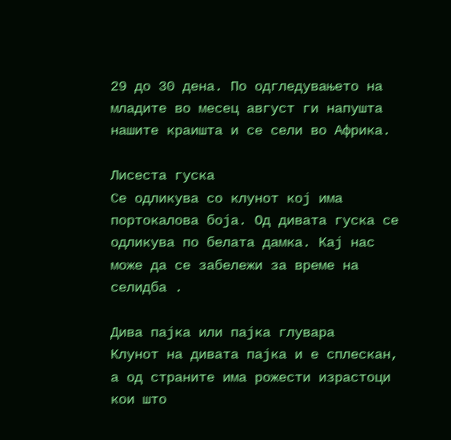29 до 30 дена. По одгледувањето на младите во месец август ги напушта нашите краишта и се сели во Африка.

Лисеста гуска
Се одликува со клунот кој има портокалова боја. Од дивата гуска се одликува по белата дамка. Кај нас може да се забележи за време на селидба .

Дива пајка или пајка глувара
Клунот на дивата пајка и е сплескан, а од страните има рожести израстоци кои што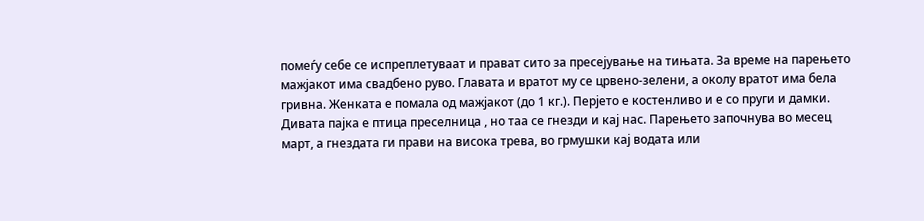помеѓу себе се испреплетуваат и прават сито за пресејување на тињата. За време на парењето мажјакот има свадбено руво. Главата и вратот му се црвено-зелени, а околу вратот има бела гривна. Женката е помала од мажјакот (до 1 кг.). Перјето е костенливо и е со пруги и дамки.
Дивата пајка е птица преселница , но таа се гнезди и кај нас. Парењето започнува во месец март, а гнездата ги прави на висока трева, во грмушки кај водата или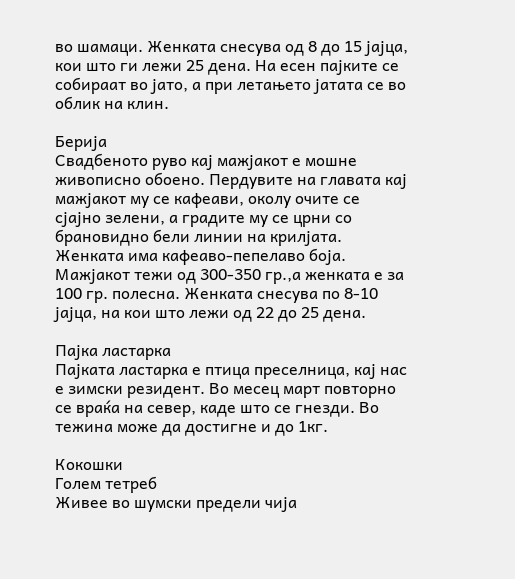во шамаци. Женката снесува од 8 до 15 јајца, кои што ги лежи 25 дена. На есен пајките се собираат во јато, а при летањето јатата се во облик на клин.

Берија
Свадбеното руво кај мажјакот е мошне живописно обоено. Пердувите на главата кај мажјакот му се кафеави, околу очите се сјајно зелени, а градите му се црни со брановидно бели линии на крилјата. Женката има кафеаво-пепелаво боја. Мажјакот тежи од 300-350 гр.,а женката е за 100 гр. полесна. Женката снесува по 8-10 јајца, на кои што лежи од 22 до 25 дена.

Пајка ластарка
Пајката ластарка е птица преселница, кај нас е зимски резидент. Во месец март повторно се враќа на север, каде што се гнезди. Во тежина може да достигне и до 1кг.

Кокошки
Голем тетреб
Живее во шумски предели чија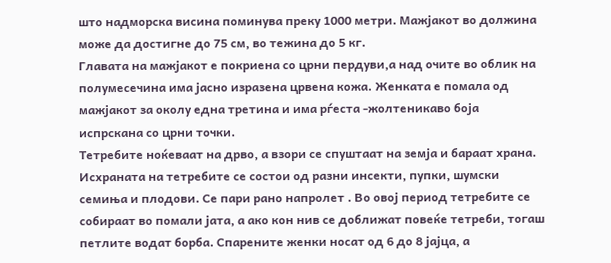што надморска висина поминува преку 1000 метри. Мажјакот во должина може да достигне до 75 см, во тежина до 5 кг.
Главата на мажјакот е покриена со црни пердуви,а над очите во облик на полумесечина има јасно изразена црвена кожа. Женката е помала од мажјакот за околу една третина и има рѓеста -жолтеникаво боја испрскана со црни точки.
Тетребите ноќеваат на дрво, а взори се спуштаат на земја и бараат храна. Исхраната на тетребите се состои од разни инсекти, пупки, шумски семиња и плодови. Се пари рано напролет . Во овој период тетребите се собираат во помали јата, а ако кон нив се доближат повеќе тетреби, тогаш петлите водат борба. Спарените женки носат од 6 до 8 јајца, а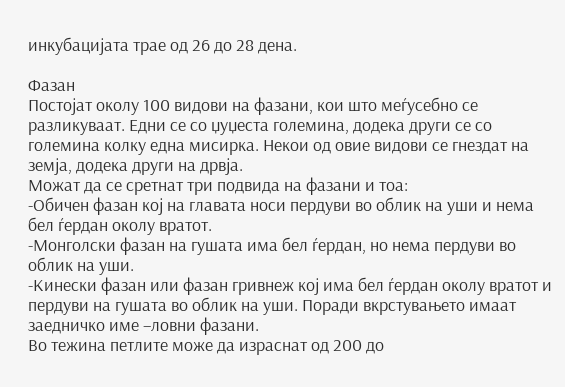инкубацијата трае од 26 до 28 дена.

Фазан
Постојат околу 100 видови на фазани, кои што меѓусебно се разликуваат. Едни се со џуџеста големина, додека други се со големина колку една мисирка. Некои од овие видови се гнездат на земја, додека други на дрвја.
Можат да се сретнат три подвида на фазани и тоа:
-Обичен фазан кој на главата носи пердуви во облик на уши и нема бел ѓердан околу вратот.
-Монголски фазан на гушата има бел ѓердан, но нема пердуви во облик на уши.
-Кинески фазан или фазан гривнеж кој има бел ѓердан околу вратот и пердуви на гушата во облик на уши. Поради вкрстувањето имаат заедничко име –ловни фазани.
Во тежина петлите може да израснат од 200 до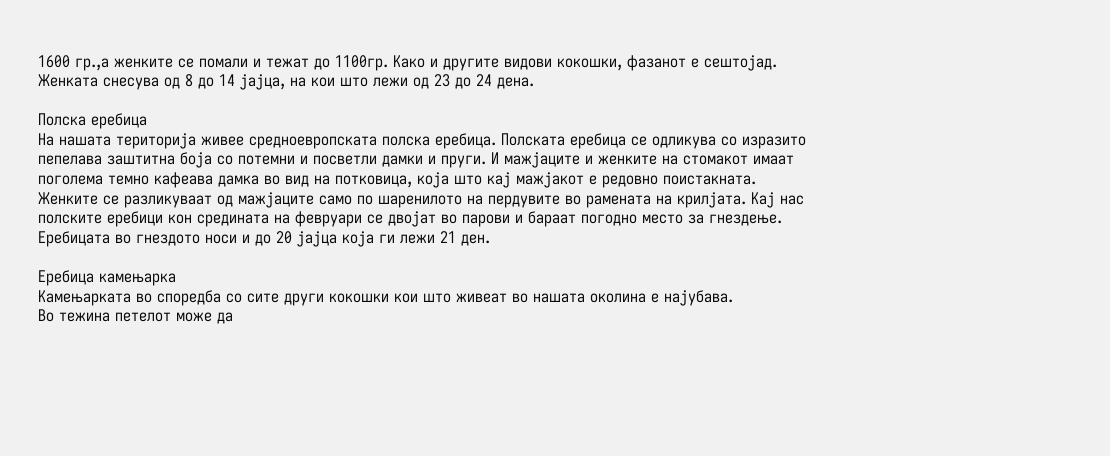1600 гр.,а женките се помали и тежат до 1100гр. Како и другите видови кокошки, фазанот е сештојад. Женката снесува од 8 до 14 јајца, на кои што лежи од 23 до 24 дена.

Полска еребица
На нашата територија живее средноевропската полска еребица. Полската еребица се одликува со изразито пепелава заштитна боја со потемни и посветли дамки и пруги. И мажјаците и женките на стомакот имаат поголема темно кафеава дамка во вид на потковица, која што кај мажјакот е редовно поистакната. Женките се разликуваат од мажјаците само по шаренилото на пердувите во рамената на крилјата. Кај нас полските еребици кон средината на февруари се двојат во парови и бараат погодно место за гнездење. Еребицата во гнездото носи и до 20 јајца која ги лежи 21 ден.

Еребица камењарка
Камењарката во споредба со сите други кокошки кои што живеат во нашата околина е најубава.
Во тежина петелот може да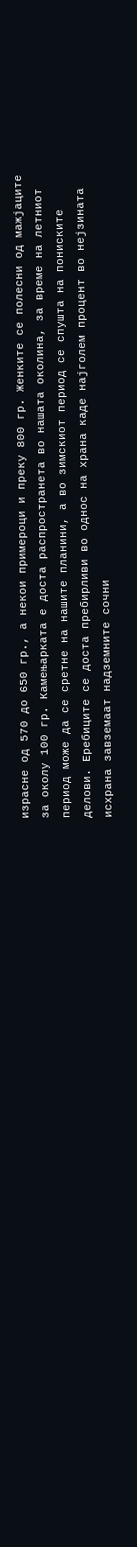израсне од 570 до 650 гр., а некои примероци и преку 800 гр. Женките се полесни од мажјаците за околу 100 гр. Камењарката е доста распространета во нашата околина, за време на летниот период може да се сретне на нашите планини, а во зимскиот период се спушта на пониските делови. Еребиците се доста пребирливи во однос на храна каде најголем процент во нејзината исхрана завземаат надземните сочни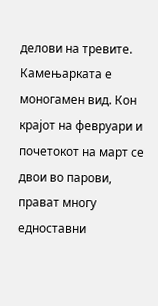делови на тревите. Камењарката е моногамен вид. Кон крајот на февруари и почетокот на март се двои во парови, прават многу едноставни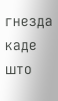гнезда каде што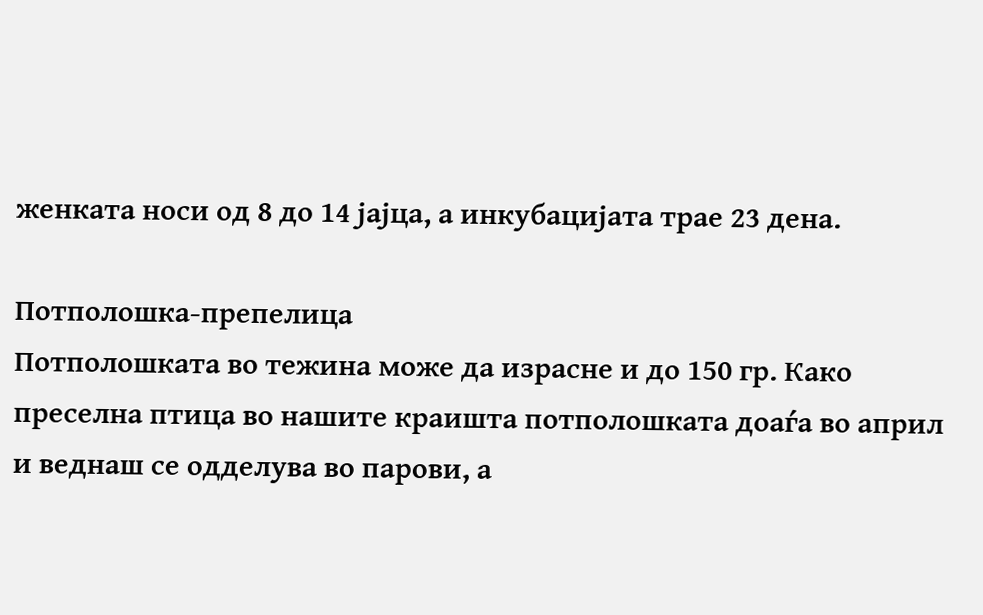женката носи од 8 до 14 јајца, а инкубацијата трае 23 дена.

Потполошка-препелица
Потполошката во тежина може да израсне и до 150 гр. Како преселна птица во нашите краишта потполошката доаѓа во април и веднаш се одделува во парови, а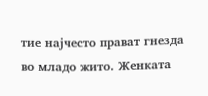тие најчесто прават гнезда во младо жито. Женката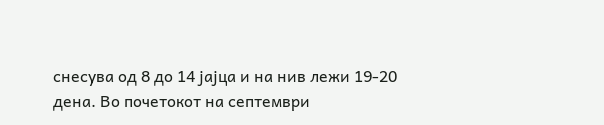снесува од 8 до 14 јајца и на нив лежи 19-20 дена. Во почетокот на септември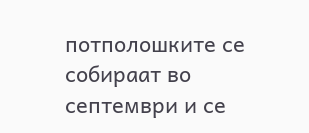потполошките се собираат во септември и се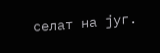селат на југ.